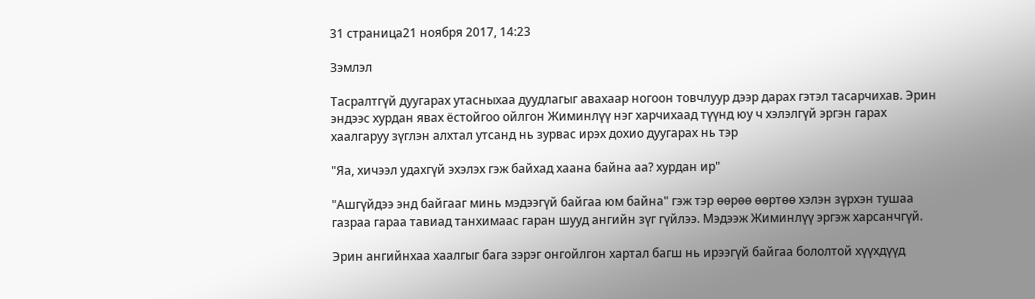31 страница21 ноября 2017, 14:23

Зэмлэл

Тасралтгүй дуугарах утасныхаа дуудлагыг авахаар ногоон товчлуур дээр дарах гэтэл тасарчихав. Эрин эндээс хурдан явах ёстойгоо ойлгон Жиминлүү нэг харчихаад түүнд юу ч хэлэлгүй эргэн гарах хаалгаруу зүглэн алхтал утсанд нь зурвас ирэх дохио дуугарах нь тэр

"Яа, хичээл удахгүй эхэлэх гэж байхад хаана байна аа? хурдан ир"

"Ашгүйдээ энд байгааг минь мэдээгүй байгаа юм байна" гэж тэр өөрөө өөртөө хэлэн зүрхэн тушаа газраа гараа тавиад танхимаас гаран шууд ангийн зүг гүйлээ. Мэдээж Жиминлүү эргэж харсанчгүй.

Эрин ангийнхаа хаалгыг бага зэрэг онгойлгон хартал багш нь ирээгүй байгаа бололтой хүүхдүүд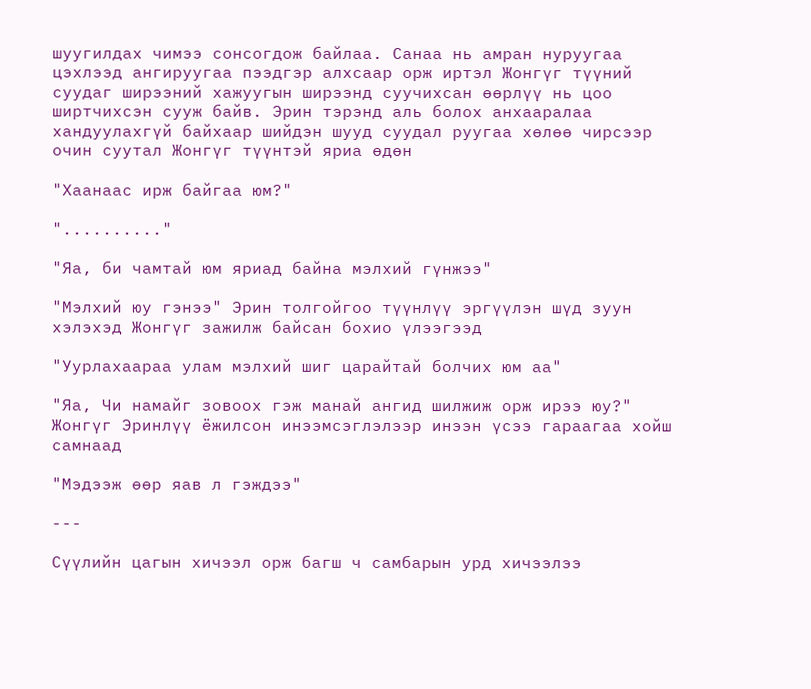шуугилдах чимээ сонсогдож байлаа. Санаа нь амран нуруугаа цэхлээд ангируугаа пээдгэр алхсаар орж иртэл Жонгүг түүний суудаг ширээний хажуугын ширээнд суучихсан өөрлүү нь цоо ширтчихсэн сууж байв. Эрин тэрэнд аль болох анхааралаа хандуулахгүй байхаар шийдэн шууд суудал руугаа хөлөө чирсээр очин суутал Жонгүг түүнтэй яриа өдөн

"Хаанаас ирж байгаа юм?"

".........."

"Яа, би чамтай юм яриад байна мэлхий гүнжээ"

"Мэлхий юу гэнээ" Эрин толгойгоо түүнлүү эргүүлэн шүд зуун хэлэхэд Жонгүг зажилж байсан бохио үлээгээд

"Уурлахаараа улам мэлхий шиг царайтай болчих юм аа"

"Яа, Чи намайг зовоох гэж манай ангид шилжиж орж ирээ юу?" Жонгүг Эринлүү ёжилсон инээмсэглэлээр инээн үсээ гараагаа хойш самнаад

"Мэдээж өөр яав л гэждээ"

---

Сүүлийн цагын хичээл орж багш ч самбарын урд хичээлээ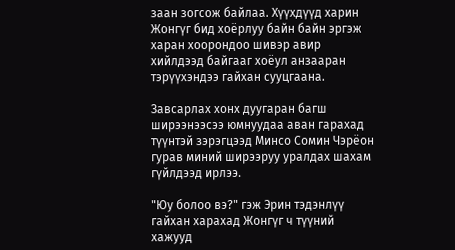заан зогсож байлаа. Хүүхдүүд харин Жонгүг бид хоёрлуу байн байн эргэж харан хоорондоо шивэр авир хийлдээд байгааг хоёул анзааран тэрүүхэндээ гайхан сууцгаана.

Завсарлах хонх дуугаран багш ширээнээсээ юмнуудаа аван гарахад түүнтэй зэрэгцээд Минсо Сомин Чэрёон гурав миний ширээруу уралдах шахам гүйлдээд ирлээ.

"Юу болоо вэ?" гэж Эрин тэдэнлүү гайхан харахад Жонгүг ч түүний хажууд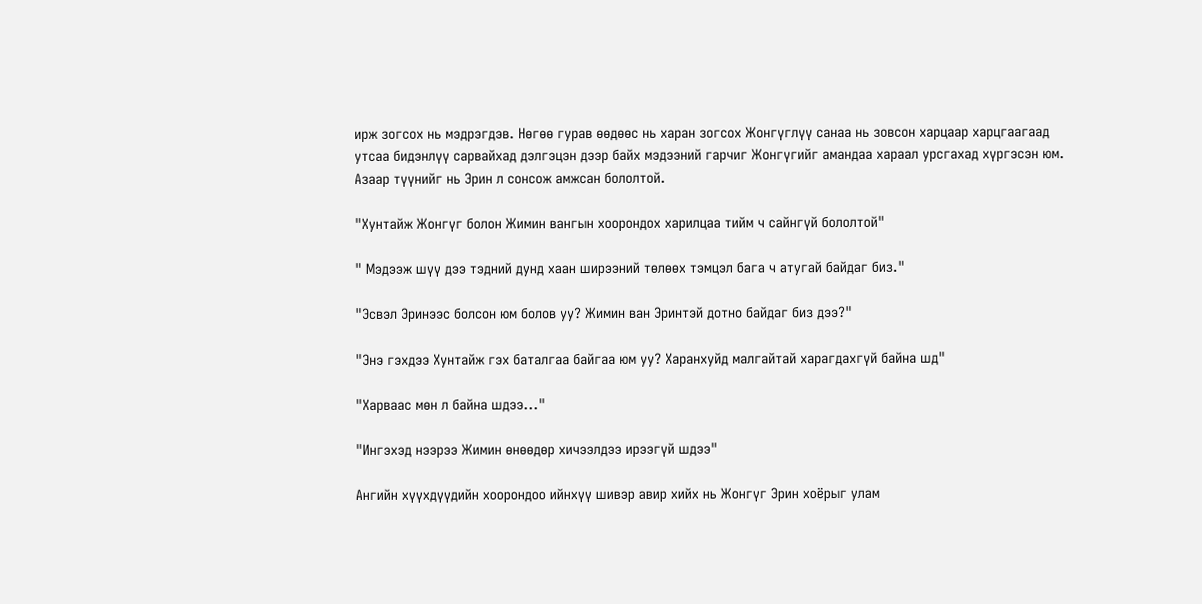ирж зогсох нь мэдрэгдэв. Нөгөө гурав өөдөөс нь харан зогсох Жонгүглүү санаа нь зовсон харцаар харцгаагаад утсаа бидэнлүү сарвайхад дэлгэцэн дээр байх мэдээний гарчиг Жонгүгийг амандаа хараал урсгахад хүргэсэн юм. Азаар түүнийг нь Эрин л сонсож амжсан бололтой.

"Хунтайж Жонгүг болон Жимин вангын хоорондох харилцаа тийм ч сайнгүй бололтой"

" Мэдээж шүү дээ тэдний дунд хаан ширээний төлөөх тэмцэл бага ч атугай байдаг биз."

"Эсвэл Эринээс болсон юм болов уу? Жимин ван Эринтэй дотно байдаг биз дээ?"

"Энэ гэхдээ Хунтайж гэх баталгаа байгаа юм уу? Харанхуйд малгайтай харагдахгүй байна шд"

"Харваас мөн л байна шдээ..."

"Ингэхэд нээрээ Жимин өнөөдөр хичээлдээ ирээгүй шдээ"

Ангийн хүүхдүүдийн хоорондоо ийнхүү шивэр авир хийх нь Жонгүг Эрин хоёрыг улам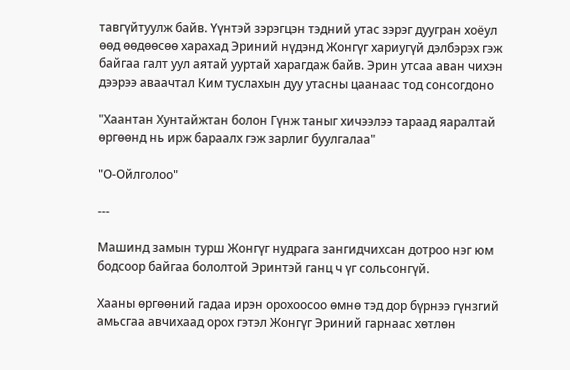тавгүйтуулж байв. Үүнтэй зэрэгцэн тэдний утас зэрэг дуугран хоёул өөд өөдөөсөө харахад Эриний нүдэнд Жонгүг хариугүй дэлбэрэх гэж байгаа галт уул аятай ууртай харагдаж байв. Эрин утсаа аван чихэн дээрээ аваачтал Ким туслахын дуу утасны цаанаас тод сонсогдоно

"Хаантан Хунтайжтан болон Гүнж таныг хичээлээ тараад яаралтай өргөөнд нь ирж бараалх гэж зарлиг буулгалаа"

"О-Ойлголоо"

---

Машинд замын турш Жонгүг нудрага зангидчихсан дотроо нэг юм бодсоор байгаа бололтой Эринтэй ганц ч үг сольсонгүй.

Хааны өргөөний гадаа ирэн орохоосоо өмнө тэд дор бүрнээ гүнзгий амьсгаа авчихаад орох гэтэл Жонгүг Эриний гарнаас хөтлөн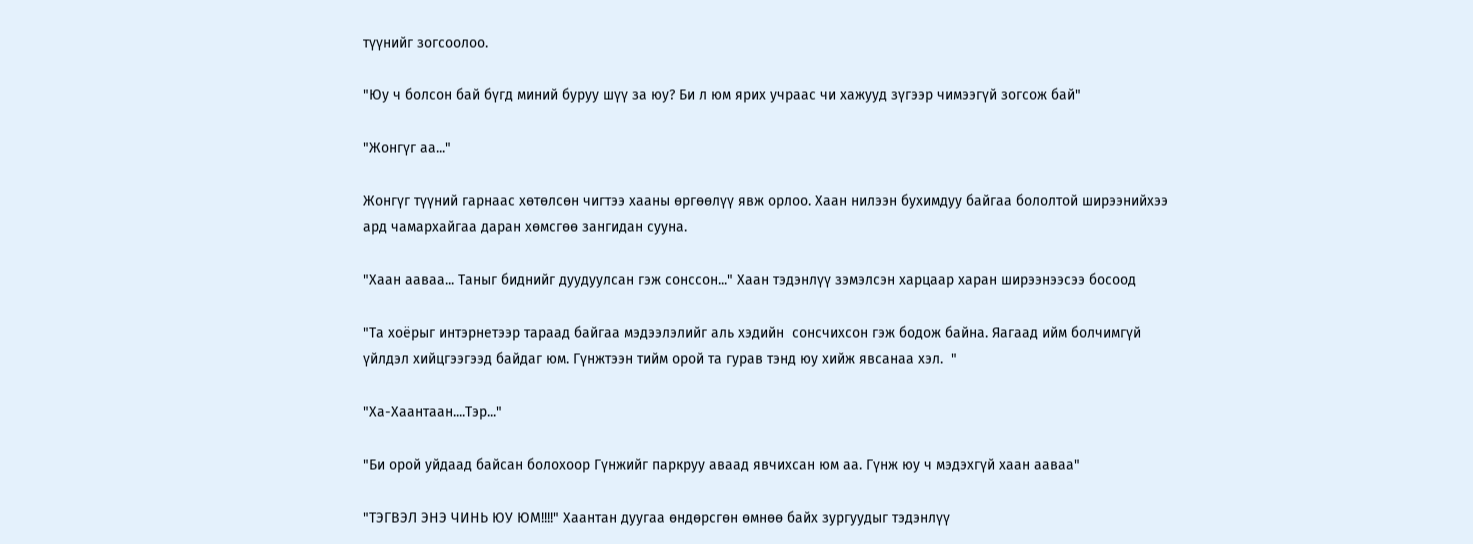түүнийг зогсоолоо.

"Юу ч болсон бай бүгд миний буруу шүү за юу? Би л юм ярих учраас чи хажууд зүгээр чимээгүй зогсож бай"

"Жонгүг аа..."

Жонгүг түүний гарнаас хөтөлсөн чигтээ хааны өргөөлүү явж орлоо. Хаан нилээн бухимдуу байгаа бололтой ширээнийхээ ард чамархайгаа даран хөмсгөө зангидан сууна.

"Хаан ааваа... Таныг биднийг дуудуулсан гэж сонссон..." Хаан тэдэнлүү зэмэлсэн харцаар харан ширээнээсээ босоод

"Та хоёрыг интэрнетээр тараад байгаа мэдээлэлийг аль хэдийн  сонсчихсон гэж бодож байна. Яагаад ийм болчимгүй үйлдэл хийцгээгээд байдаг юм. Гүнжтээн тийм орой та гурав тэнд юу хийж явсанаа хэл.  "

"Ха-Хаантаан....Тэр..."

"Би орой уйдаад байсан болохоор Гүнжийг паркруу аваад явчихсан юм аа. Гүнж юу ч мэдэхгүй хаан ааваа"

"ТЭГВЭЛ ЭНЭ ЧИНЬ ЮУ ЮМ!!!!" Хаантан дуугаа өндөрсгөн өмнөө байх зургуудыг тэдэнлүү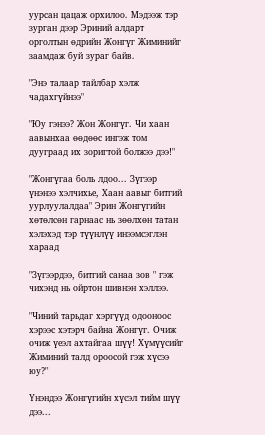уурсан цацаж орхилоо. Мэдээж тэр зурган дээр Эриний алдарт орголтын өдрийн Жонгүг Жиминийг заамдаж буй зураг байв.

"Энэ талаар тайлбар хэлж чадахгүйнээ"

"Юу гэнээ? Жон Жонгүг. Чи хаан аавынхаа өөдөөс ингэж том дууграад их зоригтой болжээ дээ!"

"Жонгүгаа боль лдоо... Зүгээр үнэнээ хэлчихье, Хаан аавыг битгий уурлуулалдаа" Эрин Жонгүгийн хөтөлсөн гарнаас нь зөөлхөн татан хэлэхэд тэр түүнлүү инээмсэглэн хараад

"Зүгээрдээ, битгий санаа зов " гэж чихэнд нь ойртон шивнэн хэллээ.

"Чиний тарьдаг хэргүүд одооноос хэрээс хэтэрч байна Жонгүг. Очиж очиж үеэл ахтайгаа шүү! Хүмүүсийг Жиминий талд ороосой гэж хүсээ юу?"

Үнэндээ Жонгүгийн хүсэл тийм шүү дээ...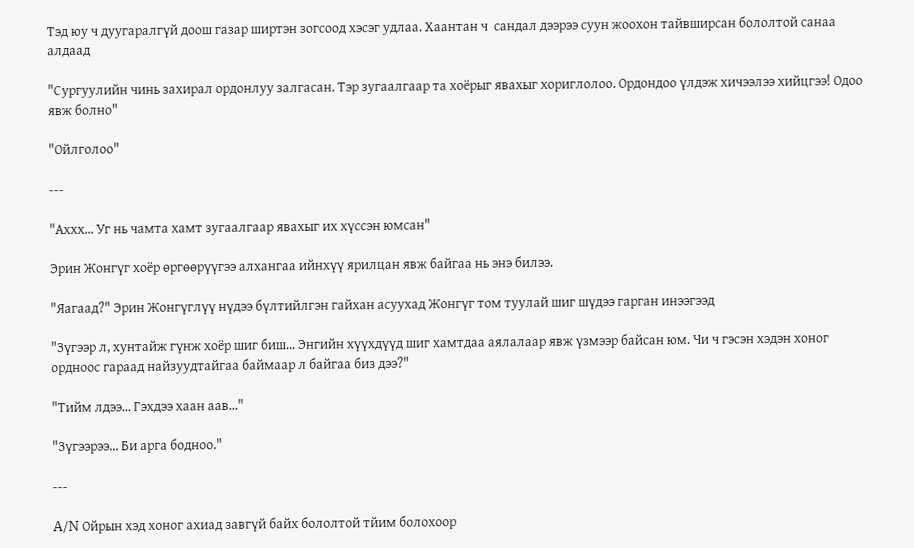Тэд юу ч дуугаралгүй доош газар ширтэн зогсоод хэсэг удлаа. Хаантан ч  сандал дээрээ суун жоохон тайвширсан бололтой санаа алдаад

"Сургуулийн чинь захирал ордонлуу залгасан. Тэр зугаалгаар та хоёрыг явахыг хориглолоо. Ордондоо үлдэж хичээлээ хийцгээ! Одоо явж болно"

"Ойлголоо"

---

"Аххх... Уг нь чамта хамт зугаалгаар явахыг их хүссэн юмсан"

Эрин Жонгүг хоёр өргөөрүүгээ алхангаа ийнхүү ярилцан явж байгаа нь энэ билээ.

"Яагаад?" Эрин Жонгүглүү нүдээ бүлтийлгэн гайхан асуухад Жонгүг том туулай шиг шүдээ гарган инээгээд

"Зүгээр л, хунтайж гүнж хоёр шиг биш... Энгийн хүүхдүүд шиг хамтдаа аялалаар явж үзмээр байсан юм. Чи ч гэсэн хэдэн хоног ордноос гараад найзуудтайгаа баймаар л байгаа биз дээ?"

"Тийм лдээ... Гэхдээ хаан аав..."

"Зүгээрээ... Би арга бодноо."

---

A/N Ойрын хэд хоног ахиад завгүй байх бололтой тйим болохоор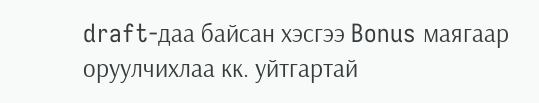draft-даа байсан хэсгээ Bonus маягаар оруулчихлаа кк. уйтгартай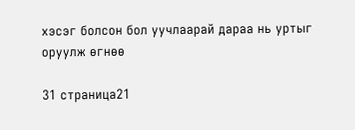хэсэг болсон бол уучлаарай дараа нь уртыг оруулж өгнөө

31 страница21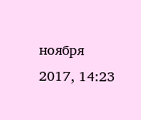ноября 2017, 14:23